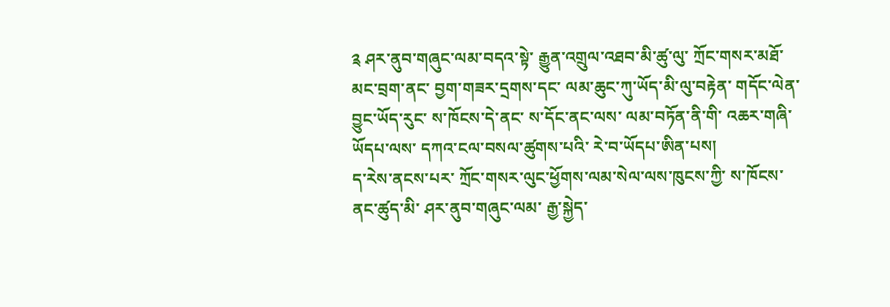༉ ཤར་ནུབ་གཞུང་ལམ་བདའ་སྟེ་ རྒྱུན་འགྲུལ་འཐབ་མི་ཚུ་ལུ་ ཀྲོང་གསར་མཐོ་མང་བྲག་ནང་ བྱག་གཟར་དྲགས་དང་ ལམ་ཆུང་ཀུ་ཡོད་མི་ལུ་བརྟེན་ གདོང་ལེན་བྱུང་ཡོད་རུང་ ས་ཁོངས་དེ་ནང་ ས་དོང་ནང་ལས་ ལམ་བཏོན་ནི་གི་ འཆར་གཞི་ཡོདཔ་ལས་ དཀའ་ངལ་བསལ་ཚུགས་པའི་ རེ་བ་ཡོདཔ་ཨིན་པས།
ད་རེས་ནངས་པར་ ཀྲོང་གསར་ལུང་ཕྱོགས་ལམ་སེལ་ལས་ཁུངས་ཀྱི་ ས་ཁོངས་ནང་ཚུད་མི་ ཤར་ནུབ་གཞུང་ལམ་ རྒྱ་སྐྱེད་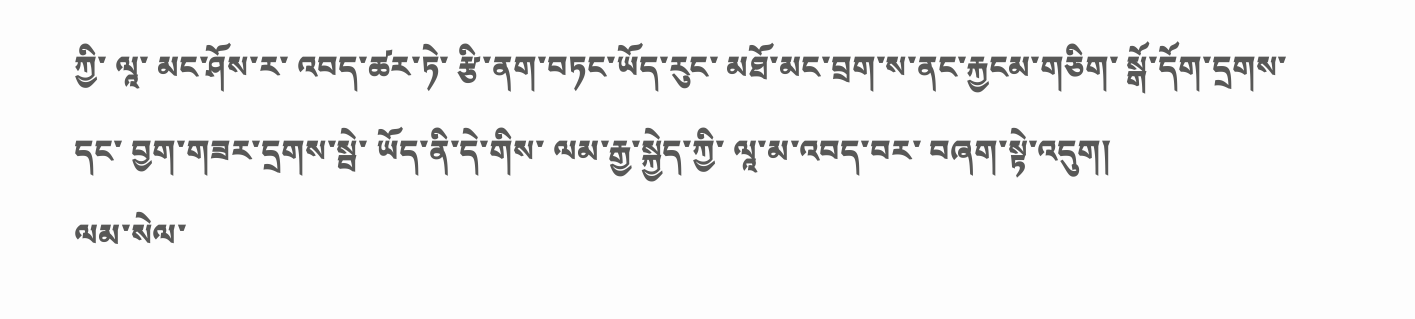ཀྱི་ ལཱ་ མང་ཤོས་ར་ འབད་ཚར་ཏེ་ རྩི་ནག་བཏང་ཡོད་རུང་ མཐོ་མང་བྲག་ས་ནང་རྐྱངམ་གཅིག་ སྒོ་དོག་དྲགས་དང་ བྱག་གཟར་དྲགས་སྦེ་ ཡོད་ནི་དེ་གིས་ ལམ་རྒྱ་སྐྱེད་ཀྱི་ ལཱ་མ་འབད་བར་ བཞག་སྟེ་འདུག།
ལམ་སེལ་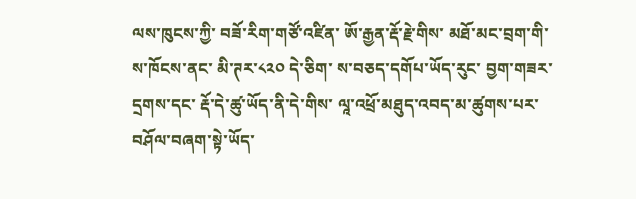ལས་ཁུངས་ཀྱི་ བཟོ་རིག་གཙོ་འཛིན་ ཨོ་རྒྱན་རྡོ་རྗེ་གིས་ མཐོ་མང་བྲག་གི་ ས་ཁོངས་ནང་ མི་ཊར་༨༢༠ དེ་ཅིག་ ས་བཅད་དགོཔ་ཡོད་རུང་ བྱག་གཟར་དྲགས་དང་ རྡོ་དེ་ཚུ་ཡོད་ནི་དེ་གིས་ ལཱ་འཕྲོ་མཐུད་འབད་མ་ཚུགས་པར་ བཤོལ་བཞག་སྟེ་ཡོད་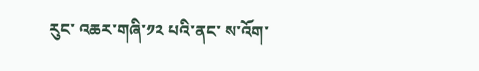རུང་ འཆར་གཞི་༡༢ པའི་ནང་ ས་འོག་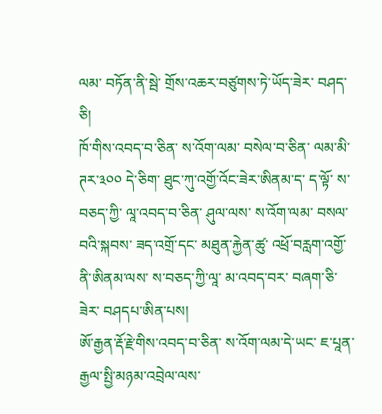ལམ་ བཏོན་ནི་སྦེ་ གྲོས་འཆར་བཙུགས་ཏེ་ཡོད་ཟེར་ བཤད་ཅི།
ཁོ་གིས་འབད་བ་ཅིན་ ས་འོག་ལམ་ བསེལ་བ་ཅིན་ ལམ་མི་ཊར་༣༠༠ དེ་ཅིག་ ཐུང་ཀུ་འགྱོ་འོང་ཟེར་ཨིནམ་ད་ ད་ལྟོ་ ས་བཅད་ཀྱི་ ལཱ་འབད་བ་ཅིན་ ཤུལ་ལས་ ས་འོག་ལམ་ བསལ་བའི་སྐབས་ ཟད་འགྲོ་དང་ མཐུན་རྐྱེན་ཚུ་ འཕྲོ་བརླག་འགྱོ་ནི་ཨིནམ་ལས་ ས་བཅད་ཀྱི་ལཱ་ མ་འབད་བར་ བཞག་ཅི་ཟེར་ བཤདཔ་ཨིན་པས།
ཨོ་རྒྱན་རྡོ་རྗེ་གིས་འབད་བ་ཅིན་ ས་འོག་ལམ་དེ་ཡང་ ཇ་པཱན་རྒྱལ་སྤྱི་མཉམ་འབྲེལ་ལས་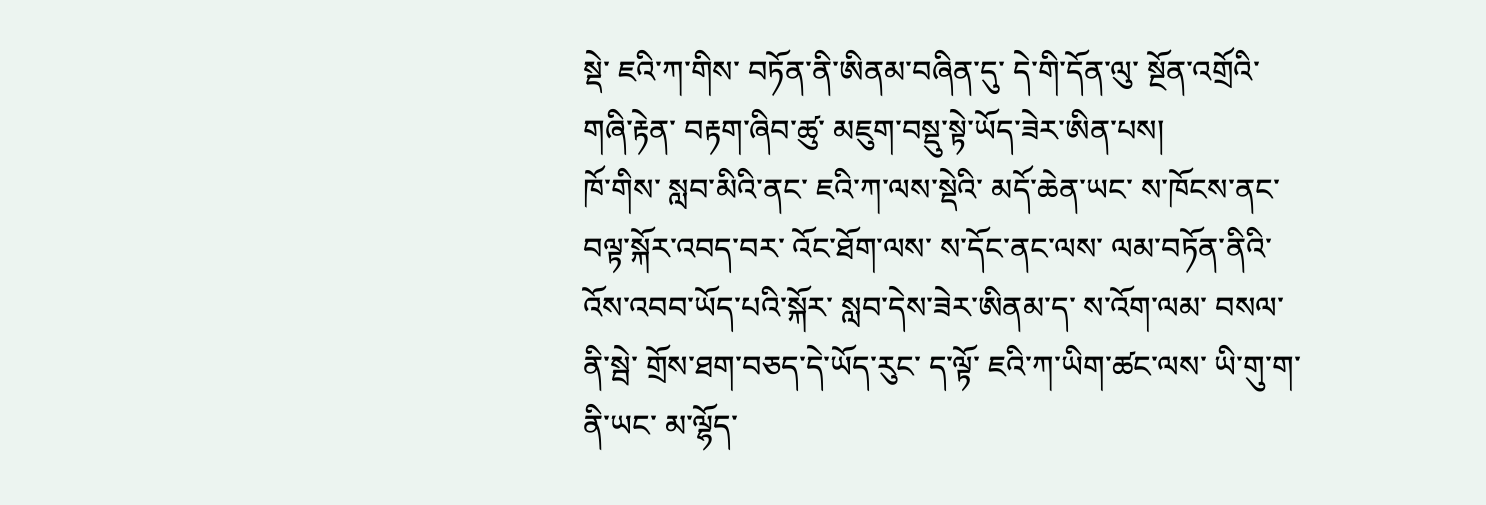སྡེ་ ཇའི་ཀ་གིས་ བཏོན་ནི་ཨིནམ་བཞིན་དུ་ དེ་གི་དོན་ལུ་ སྔོན་འགྲོའི་གཞི་རྟེན་ བརྟག་ཞིབ་ཚུ་ མཇུག་བསྡུ་སྟེ་ཡོད་ཟེར་ཨིན་པས།
ཁོ་གིས་ སླབ་མིའི་ནང་ ཇའི་ཀ་ལས་སྡེའི་ མདོ་ཆེན་ཡང་ ས་ཁོངས་ནང་ བལྟ་སྐོར་འབད་བར་ འོང་ཐོག་ལས་ ས་དོང་ནང་ལས་ ལམ་བཏོན་ནིའི་ འོས་འབབ་ཡོད་པའི་སྐོར་ སླབ་དེས་ཟེར་ཨིནམ་ད་ ས་འོག་ལམ་ བསལ་ནི་སྦེ་ གྲོས་ཐག་བཅད་དེ་ཡོད་རུང་ ད་ལྟོ་ ཇའི་ཀ་ཡིག་ཚང་ལས་ ཡི་གུ་ག་ནི་ཡང་ མ་ལྷོད་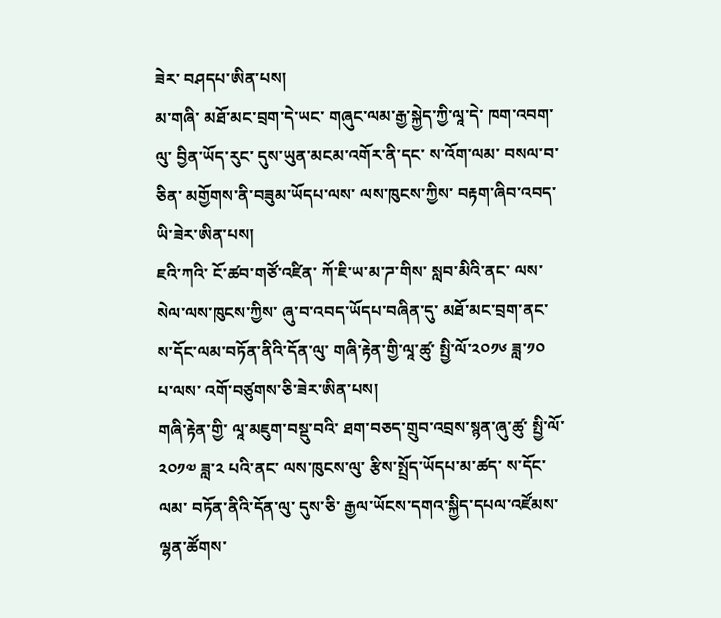ཟེར་ བཤདཔ་ཨིན་པས།
མ་གཞི་ མཐོ་མང་བྲག་དེ་ཡང་ གཞུང་ལམ་རྒྱ་སྐྱེད་ཀྱི་ལཱ་དེ་ ཁག་འབག་ལུ་ བྱིན་ཡོད་རུང་ དུས་ཡུན་མངམ་འགོར་ནི་དང་ ས་འོག་ལམ་ བསལ་བ་ཅིན་ མགྱོགས་ནི་བཟུམ་ཡོདཔ་ལས་ ལས་ཁུངས་ཀྱིས་ བརྟག་ཞིབ་འབད་ཡི་ཟེར་ཨིན་པས།
ཇའི་ཀའི་ ངོ་ཚབ་གཙོ་འཛིན་ ཀོ་ཇི་ཡ་མ་ཌ་གིས་ སླབ་མིའི་ནང་ ལས་སེལ་ལས་ཁུངས་ཀྱིས་ ཞུ་བ་འབད་ཡོདཔ་བཞིན་དུ་ མཐོ་མང་བྲག་ནང་ ས་དོང་ལམ་བཏོན་ནིའི་དོན་ལུ་ གཞི་རྟེན་གྱི་ལཱ་ཚུ་ སྤྱི་ལོ་༢༠༡༦ ཟླ་༡༠ པ་ལས་ འགོ་བཙུགས་ཅི་ཟེར་ཨིན་པས།
གཞི་རྟེན་གྱི་ ལཱ་མཇུག་བསྡུ་བའི་ ཐག་བཅད་གྲུབ་འབྲས་སྙན་ཞུ་ཚུ་ སྤྱི་ལོ་༢༠༡༧ ཟླ་༢ པའི་ནང་ ལས་ཁུངས་ལུ་ རྩིས་སྤྲོད་ཡོདཔ་མ་ཚད་ ས་དོང་ལམ་ བཏོན་ནིའི་དོན་ལུ་ དུས་ཅི་ རྒྱལ་ཡོངས་དགའ་སྐྱིད་དཔལ་འཛོམས་ལྷན་ཚོགས་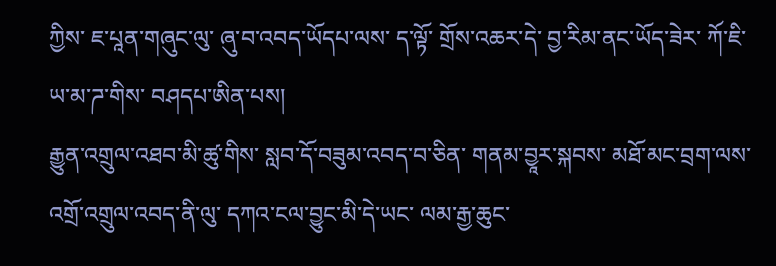ཀྱིས་ ཇ་པཱན་གཞུང་ལུ་ ཞུ་བ་འབད་ཡོདཔ་ལས་ ད་ལྟོ་ གྲོས་འཆར་དེ་ བྱ་རིམ་ནང་ཡོད་ཟེར་ ཀོ་ཇི་ཡ་མ་ཌ་གིས་ བཤདཔ་ཨིན་པས།
རྒྱུན་འགྲུལ་འཐབ་མི་ཚུ་གིས་ སླབ་དོ་བཟུམ་འབད་བ་ཅིན་ གནམ་བྱཱར་སྐབས་ མཐོ་མང་བྲག་ལས་ འགྲོ་འགྲུལ་འབད་ནི་ལུ་ དཀའ་ངལ་བྱུང་མི་དེ་ཡང་ ལམ་རྒྱ་ཆུང་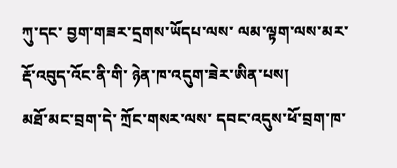ཀུ་དང་ བྱག་གཟར་དྲགས་ཡོདཔ་ལས་ ལམ་ལྟག་ལས་མར་ རྡོ་འབུད་འོང་ནི་གི་ ཉེན་ཁ་འདུག་ཟེར་ཨིན་པས།
མཐོ་མང་བྲག་དེ་ ཀྲོང་གསར་ལས་ དབང་འདུས་ཕོ་བྲག་ཁ་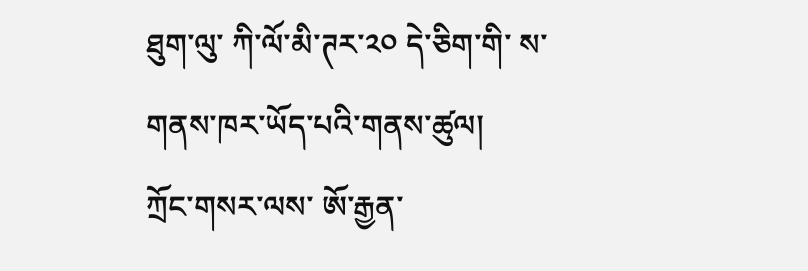ཐུག་ལུ་ ཀི་ལོ་མི་ཊར་༢༠ དེ་ཅིག་གི་ ས་གནས་ཁར་ཡོད་པའི་གནས་ཚུལ།
ཀྲོང་གསར་ལས་ ཨོ་རྒྱན་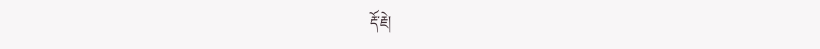རྡོ་རྗེ།